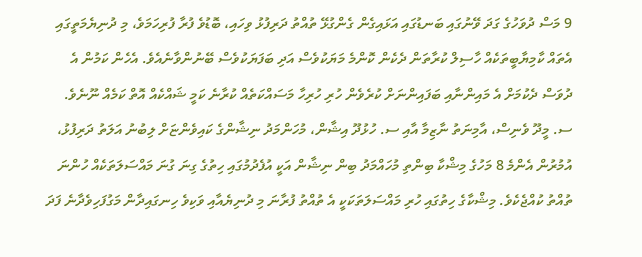9 މަސް ދުވަހުގެ ގަދަ ވޭނުގައި ބަނޑުގައި އަޅައިގެން ގެންގުޅޭ ތުއްތު ދަރިފުޅު ވިހައި، ބޮޑުވެ ފުރާ ފުރިހަމަވެ، މި ދުނިޔެމަތީގައި އެތައް ކާމިޔާބީތަކެއް ހާސިލް ކުރާތަން ދެކެން ކޮންމެ މަޔަކުވެސް އަދި ބަފަޔަކުވެސް ބޭނުންވާނެއެވެ. އެހެން ކަމުން އެ ދުވަސް ދެކުމަށް އެ މައިންނާއި ބަފައިންނަށް ކުރެވެން ހުރި ހުރިހާ މަސައްކަތެއް ކުރާނެ ކަމީ ޝައްކެއް އޮތް ކަމެއް ނޫނެވެ.
ސ. މީދޫ ވެނިސް، އާމިނަތު ނާޒިމާ އާއި ސ. ހުޅުދޫ އިޝާން، މުހަންމަދު ނިޝާންގެ ކައިވެންޏަށް ލިބުނު އަލަތު ދަރިފުޅު، އުމުރުން އެންމެ 8 މަހުގެ މިޝްކާ ބިންތި މުހައްމަދު ބިން ނިޝާން އަކީ އުފެދުމުގައި ހިތުގެ ގިނަ ގުނަ މައްސަލަތަކެއް ހުންނަ ތުއްތު ކުއްޖެކެވެ. މިޝްކާގެ ހިތުގައި ހުރި މައްސަލަތަކަކީ އެ ތުއްތު ފުރާނަ މި ދުނިޔެއާއި ވަކިވެ ހިނގައިދާން މަގުފަހިވެދާނެ ފަދަ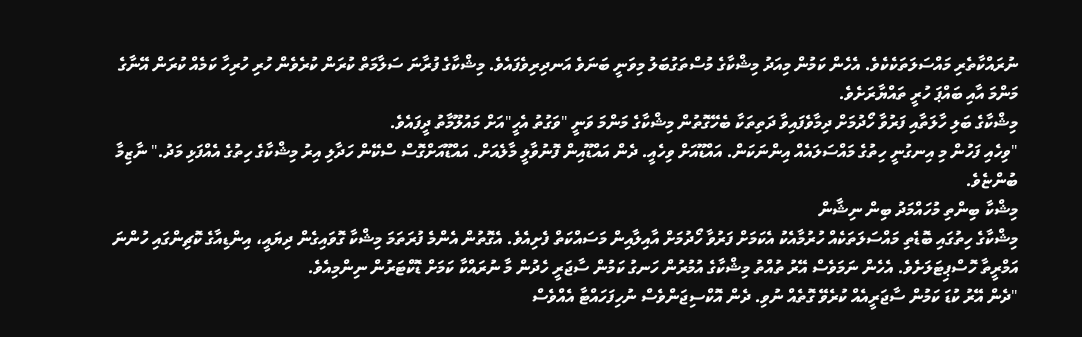ނުރައްކާތެރި މައްސަލަތަކެކެވެ. އެހެން ކަމުން މިއަދު މިޝްކާގެ މުސްތަގުބަލު މިވަނީ ބަނަވެ އަނދިރިވެފައެވެ. މިޝްކާގެ ފުރާނަ ސަލާމަތް ކުރަން ކުރެވެން ހުރި ހުރިހާ ކަމެއް ކުރަން އޭނާގެ މަންމަ އާއި ބައްޕަ ހުރީ ތައްޔާރަށެވެ.
މިޝްކާގެ ބަލި ހާލަތާއި ފަރުވާ ހޯދުމަށް ދިމާވެފައިވާ ދަތިތަކާ ބެހޭގޮތުން މިޝްކާގެ މަންމަ ވަނީ "ވަގުތު އެހީ"އަށް މައުލޫމާތު ދީފައެވެ.
"ވިހެއި ފަހުން މި އިނގުނީ ހިތުގެ މައްސަލައެއް އިންނަކަން. އައްޑޫއަށް ވިހެއީ. ދެން އައްޑޫއިން ފޮނުވާލީ މާލެއަށް. އައްޑޫއަށްގޮސް ސްކޭން ހަދާލި އިރު މިޝްކާގެ ހިތުގެ އެއްފަޅި މަދު." ނާޒިމާ ބުންޏެވެ.
މިޝްކާ ބިންތި މުހައްމަދު ބިން ނިޝާން
މިޝްކާގެ ހިތުގައި ބޮޑެތި މައްސަލަތަކެއް ހުރުމާއެކު އެކަމަށް ފަރުވާ ހޯދުމަށް އާއިލާއިން މަސައްކަތް ފެށިއެވެ. އެގޮތުން އެންމެ ފުރަތަމަ މިޝްކާ ގޮވައިގެން ދިޔައީ، އިންޑިއާގެ ކޮޗިންގައި ހުންނަ އަމްރީތާ ހޮސްޕިޓަލަށެވެ. އެހެން ނަމަވެސް އޭރު ތުއްތު މިޝްކާގެ އުމުރުން ހަނގު ކަމުން ސާޖަރީ ހެދުން މާ ނުރައްކާ ކަމަށް ޑޮކްޓަރުން ނިންމިއެވެ.
"ދެން އޭރު ކުޑަ ކަމުން ސާޖަރީއެއް ކުރެވޭ ގޮތެއް ނުވި. ދެން އޮކްސިޖަންވެސް ނުހިފަހައްޓާ އެއްވެސް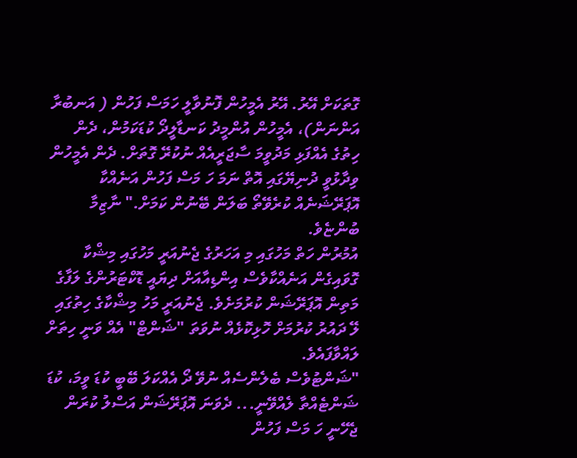ގޮތަކަށް އޭރު. އޭރު އެމީހުން ފޮނުވާލީ ހަމަސް ފަހުން ( އަނބުރާ އަންނަން)، އެމީހުން އުންމީދު ކަނޑާލީދޯ ކުޑަކަމުން، ދެން ހިތުގެ އެއްފަޅި މަދުވީމަ ސާޖަރީއެއް ނުކުރޭ ގޮތަށް. ދެން އެމީހުން ވިދާޅުވީ ދުނިޔޭގައި އޮތް ނަމަ ހަ މަސް ފަހުން އަނެއްކާ އޮޕަރޭޝަނެއް ކުރެވޭތޯ ބަލަން ބޭނުން ކަމަށް." ނާޒިމާ ބުންޏެވެ.
އުމުރުން ހަތް މަހުގައި މި އަހަރުގެ ޖެނުއަރީ މަހުގައި މިޝްކާ ގޮވައިގެން އަނެއްކާވެސް އިންޑިއާއަށް ދިޔައީ ޑޮކްޓަރުންގެ ލަފާގެ މަތިން އޮޕަރޭޝަން ކުރުމަށެވެ. ޖެނުއަރީ މަހު މިޝްކާގެ ހިތުގައި ލޭ ދައުރު ކުރުމަށް ހޮޅިކޮޅެއް ނުވަތަ "ޝަންޓް" އެއް ވަނީ ހިތަށް ލައްވާފައެވެ.
"ޝަންޓުވެސް ބެލެންސެއް ނުވޭ ދޯ އެއްކަލަ ބޭބީ ކުޑަ ވީމަ، ކުޑަ ޝަންޓެއްތާ ލެއްވޭނީ... ދެވަނަ އޮޕަރޭޝަން އަސްލު ކުރަން ޖެހޭނީ ހަ މަސް ފަހުން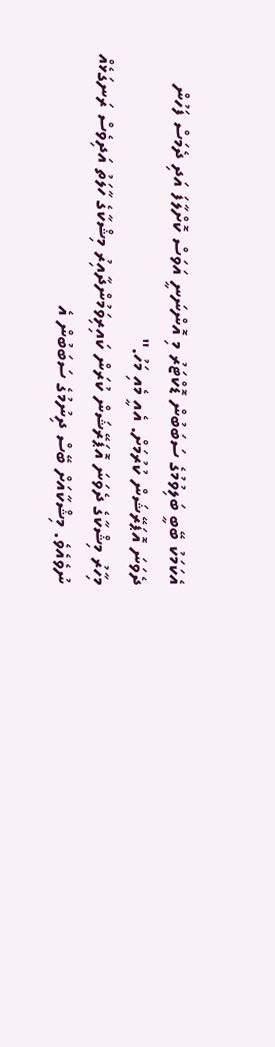އެކަމަކު ބޭބީ ބަލިވުމުގެ ސަބަބުން ޑޮކްޓަރު މި އޮންނަނީ އަވަސް ކޮށްލާފަ އަދި ދެމަސް ފަހުން ދެވަނަ އޮޕަރޭޝަން ކުރުމަށް. އެއީ މެއި މަހު."
މިހާރު މިޝްކާގެ ދެވަނަ އޮޕަރޭޝަން ކުރަން ކައިރިވަމުންދާއިރު މިޝްކާގެ ހާލަތު އަދިވެސް ރަނގަޅެއް ނުވެއެވެ. މިޝްކާއަށް ބޭސް ދިނުމުގެ ސަބަބުން އެ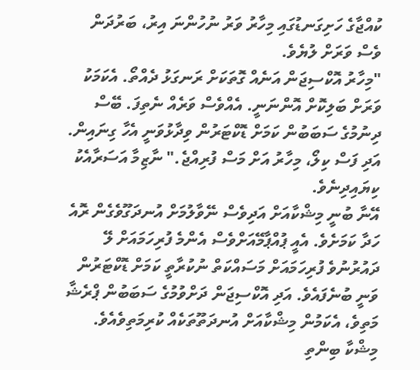ކުއްޖާގެ ހަށިގަނޑުގައި މިހާރު ވަރު ނުހުންނަ އިރު، ބަރުދަން ވެސް ވަރަށް ލުޔެވެ.
"މިހާރު އޮކްސިޖަން އަނެއް ގޮތަކަށް ރަނގަޅު ދެއްތޯ. އެކަމަކު ވަރަށް ބަލިކޮށް އޮންނަނީ. އެއްވެސް ވަރެއް ނެތިފަ. ބޭސް ދިނުމުގެ ސަބަބުން ކަމަށް ޑޮކްޓަރުން ވިދާޅުވަނީ އެހާ ގިނައިން. އަދި ފަސް ކިލޯ، މިހާރު އަށް މަސް ފުރިއްޖެ." ނާޒިމާ އަސަރާއެކު ކިޔައިދިނެވެ.
އޭނާ ބުނީ މިޝްކާއަށް އަދިވެސް ނޭވާލުމަށް އުނދަގޫވެގެން ރޮއެ ހަދާ ކަމަށެވެ. އެއީ ޕުއްޕާމޭއަށްވެސް އެންމެ ފުރިހަމައަށް ލޭ ދައުރުނުވެ ފުރިހަމައަށް މަސައްކަތް ނުކުރާތީ ކަމަށް ޑޮކްޓަރުން ވަނީ ބުނެފައެވެ. އަދި އޮކްސިޖަން ދަށްވުމުގެ ސަބަބުން ޕްރެޝާ މަތިވެ، އެކަމުން މިޝްކާއަށް އުނދަތޫތަކެއް ކުރިމަތިވެއެވެ.
މިޝްކާ ބިންތި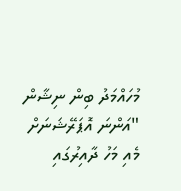މުހައްމަދު ބިން ނިޝާން
"އަންނަ އޮޕަރޭޝަނަށް މެއި މަހު ދާއިރުގައި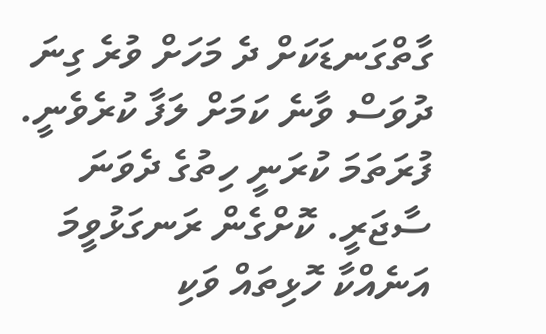ގާތްގަނޑަކަށް ދެ މަހަށް ވުރެ ގިނަ ދުވަސް ވާނެ ކަމަށް ލަފާ ކުރެވެނީ. ފުރަތަމަ ކުރަނީ ހިތުގެ ދެވަނަ ސާޖަރީ. ކޮށްގެން ރަނގަޅުވީމަ އަނެއްކާ ހޮޅިތައް ވަކި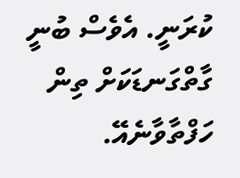ކުރަނީ. އެވެސް ބުނީ ގާތްގަނޑަކަށް ތިން ހަފްތާވާނެއޭ.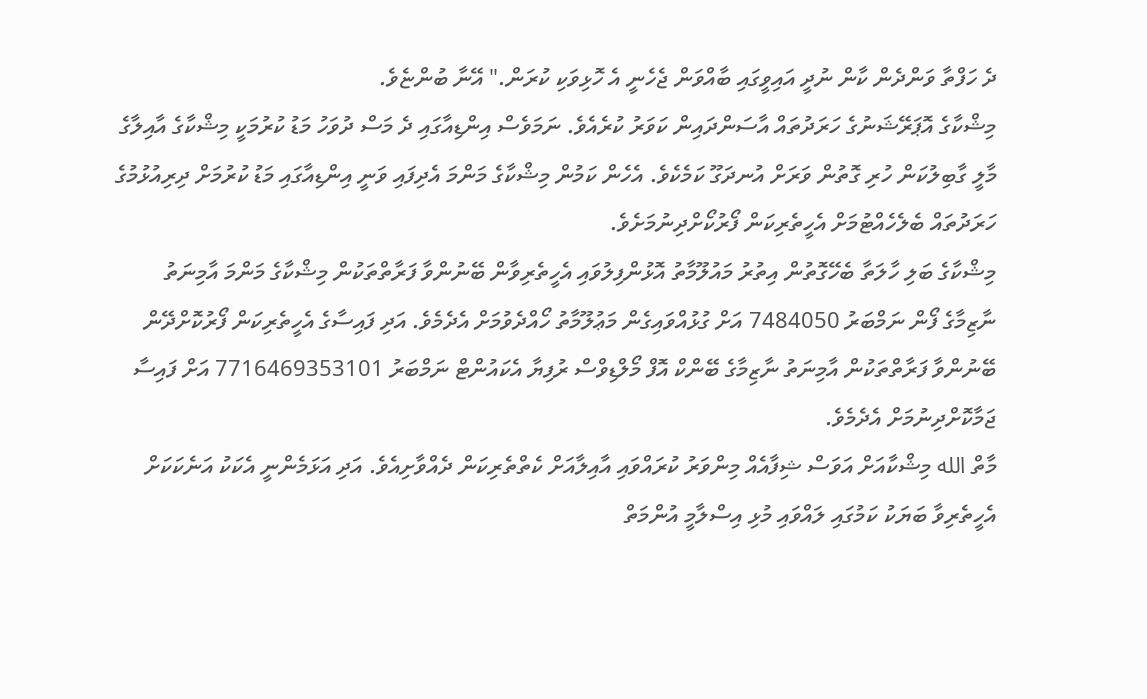ދެ ހަފްތާ ވަންދެން ކާން ނުދީ އައިވީގައި ބާއްވަން ޖެހެނީ އެ ހޮޅިވަކި ކުރަން." އޭނާ ބުންޏެވެ.
މިޝްކާގެ އޮޕަރޭޝަނުގެ ހަރަދުތައް އާސަންދައިން ކަވަރު ކުރެއެވެ. ނަމަވެސް އިންޑިއާގައި ދެ މަސް ދުވަހު މަޑު ކުރުމަކީ މިޝްކާގެ އާއިލާގެ މާލީ ގާބިލުކަން ހުރި ގޮތުން ވަރަށް އުނދަގޫ ކަމެކެވެ. އެހެން ކަމުން މިޝްކާގެ މަންމަ އެދިފައި ވަނީ އިންޑިއާގައި މަޑު ކުރުމަށް ދިރިއުޅުމުގެ ހަރަދުތައް ބެލެހެއްޓުމަށް އެހީތެރިކަން ފޯރުކޯށްދިނުމަށެވެ.
މިޝްކާގެ ބަލި ހާލަތާ ބެހޭގޮތުން އިތުރު މައުލޫމާތު އޮޅުންފިލުވައި އެހީތެރިވާން ބޭނުންވާ ފަރާތްތަކުން މިޝްކާގެ މަންމަ އާމިނަތު ނާޒިމާގެ ފޯން ނަމްބަރު 7484050 އަށް ގުޅުއްވައިގެން މަޢުލޫމާތު ހޯއްދެވުމަށް އެދެމެވެ. އަދި ފައިސާގެ އެހީތެރިކަން ފޯރުކޮށްދޭން ބޭނުންވާ ފަރާތްތަކުން އާމިނަތު ނާޒިމާގެ ބޭންކް އޮފް މޯލްޑިވްސް ރުފިޔާ އެކައުންޓް ނަމްބަރު 7716469353101 އަށް ފައިސާ ޖަމާކޮށްދިނުމަށް އެދެމެވެ.
މާތް الله މިޝްކާއަށް އަވަސް ޝިފާއެއް މިންވަރު ކުރައްވައި އާއިލާއަށް ކެތްތެރިކަން ދެއްވާށިއެވެ. އަދި އަޅަމެންނީ އެކަކު އަނެކަކަށް އެހީތެރިވާ ބަޔަކު ކަމުގައި ލައްވައި މުޅި އިސްލާމީ އުންމަތް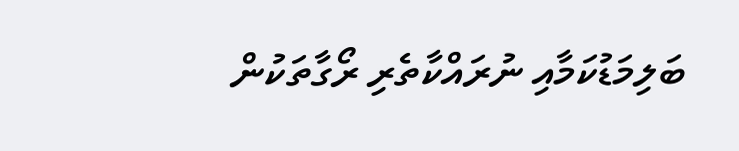ބަލިމަޑުކަމާއި ނުރައްކާތެރި ރޯގާތަކުން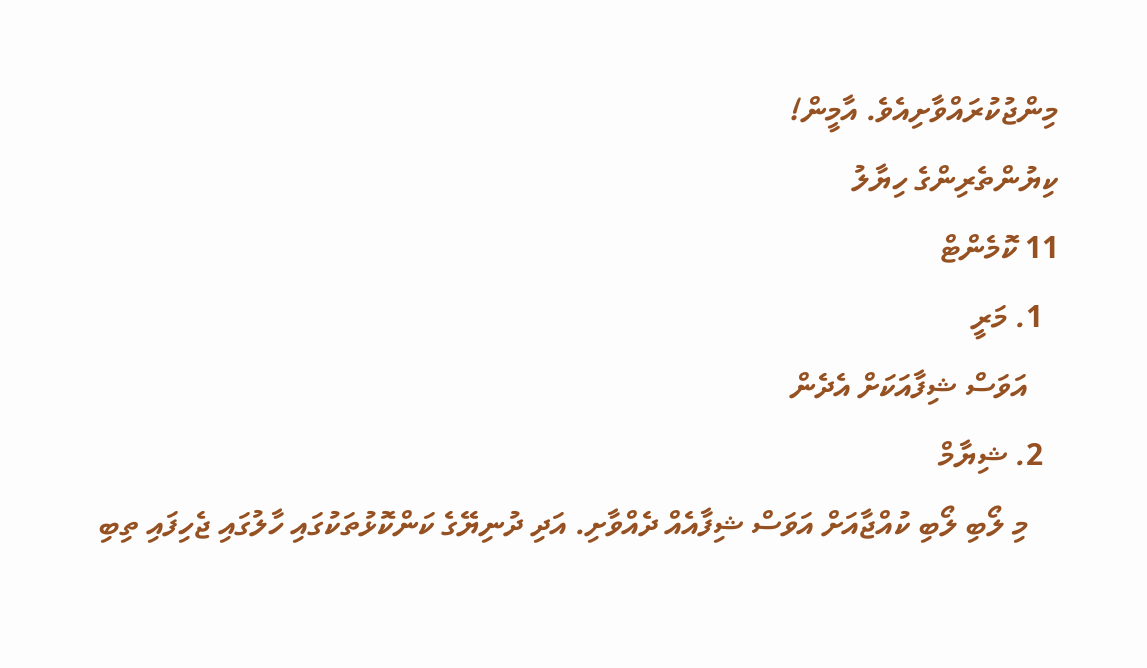މިންޖުކުރައްވާށިއެވެ. އާމީން!
ކިޔުންތެރިންގެ ހިޔާލު
11 ކޮމެންޓް
  1. މަރީ
    އަވަސް ޝިފާއަކަށް އެދެން
  2. ޝިޔާމް
    މި ލޯބި ލޯބި ކުއްޖާއަށް އަވަސް ޝިފާއެއް ދެއްވާށި. އަދި ދުނިޔޭގެ ކަންކޮޅުތަކުގައި ހާލުގައި ޖެހިފައި ތިބި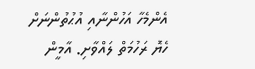އެންމެހާ އަހުންނާއި އުޙުތުންނަށް ހެޔޮ ރަހުމަތް ލައްވާށި. އާމީން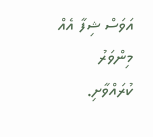އަވަސް ޝިފާ އެއް މިންވަރު ކުރައްވާށި.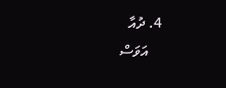4. ދުއާ
    އަވަސް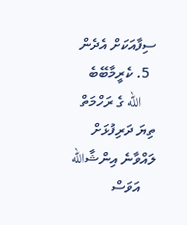ސިފާއަކަށް އެދެން
  5. ކެރީމާބޭބެ
    الله ގެ ރަހްމަތް ތިޔަ ދަރިފުޅަށް ލައްވާނެ އިންޝާالله
    އަވަސް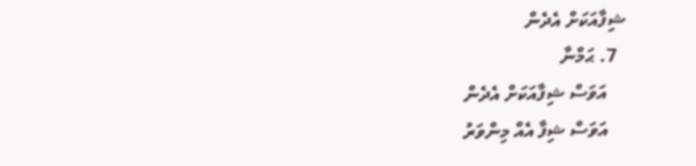ޝިފާއަކަށް އެދެން
  7. ޙަމްނާ
    އަވަސް ޝިފާއަކަށް އެދެން
    އަވަސް ޝިފާ އެއް މިންވަރު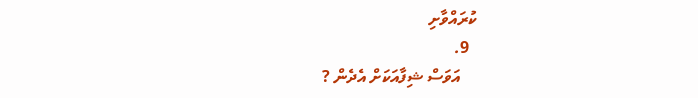ކުރައްވާށި
  9.
    އަވަސް ޝިފާއަކަށް އެދެން ?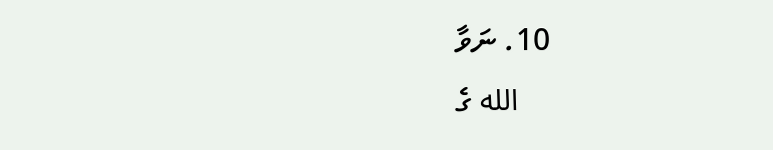10. ނަވާ
    الله ގެ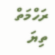ރަހްމަތް ތިޔަ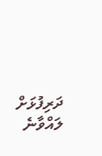ދަރިފުޅަށް ލައްވާނެ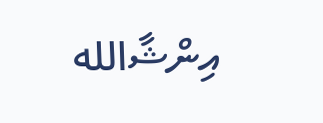އިންޝާالله